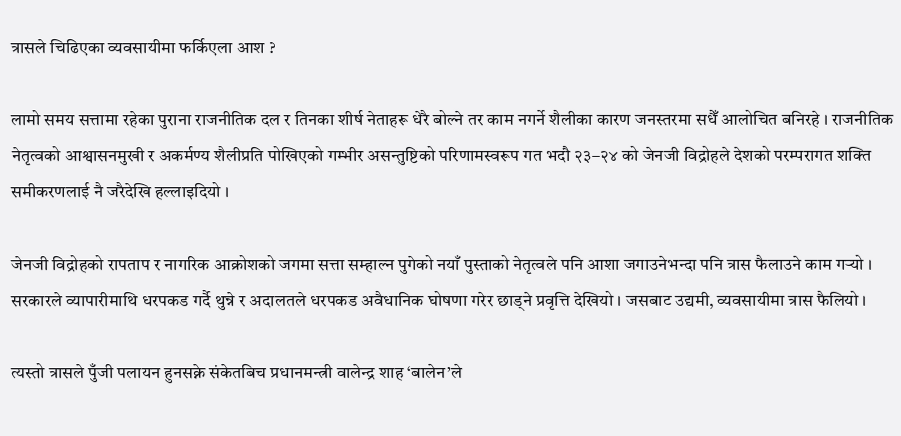त्रासले चिढिएका व्यवसायीमा फर्किएला आश ?

लामो समय सत्तामा रहेका पुराना राजनीतिक दल र तिनका शीर्ष नेताहरू धेरै बोल्ने तर काम नगर्ने शैलीका कारण जनस्तरमा सधैँ आलोचित बनिरहे । राजनीतिक नेतृत्वको आश्वासनमुखी र अकर्मण्य शैलीप्रति पोखिएको गम्भीर असन्तुष्टिको परिणामस्वरूप गत भदौ २३–२४ को जेनजी विद्रोहले देशको परम्परागत शक्ति समीकरणलाई नै जरैदेखि हल्लाइदियो ।

जेनजी विद्रोहको रापताप र नागरिक आक्रोशको जगमा सत्ता सम्हाल्न पुगेको नयाँ पुस्ताको नेतृत्वले पनि आशा जगाउनेभन्दा पनि त्रास फैलाउने काम गर्‍यो । सरकारले व्यापारीमाथि धरपकड गर्दै थुन्ने र अदालतले धरपकड अवैधानिक घोषणा गरेर छाड्ने प्रवृत्ति देखियो । जसबाट उद्यमी, व्यवसायीमा त्रास फैलियो ।

त्यस्तो त्रासले पुँजी पलायन हुनसक्ने संकेतबिच प्रधानमन्त्री वालेन्द्र शाह ‘बालेन’ले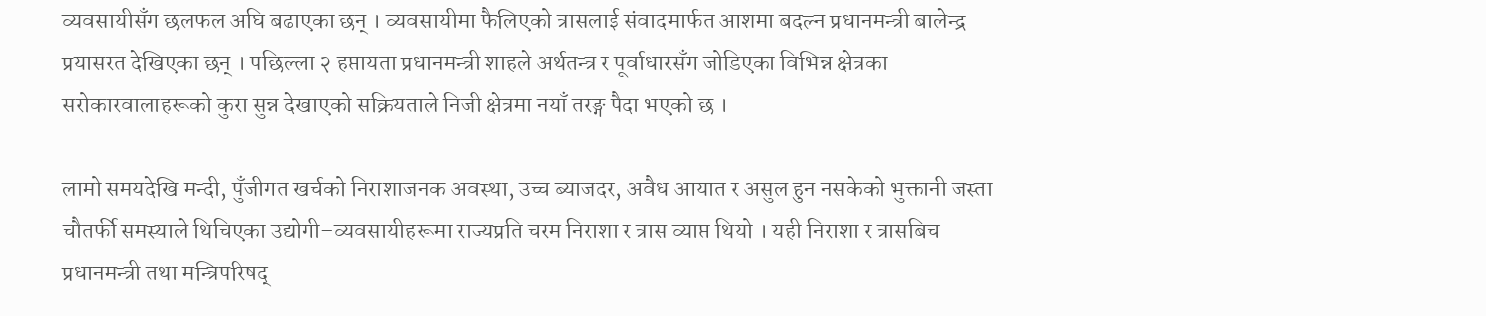व्यवसायीसँग छलफल अघि बढाएका छन् । व्यवसायीमा फैलिएको त्रासलाई संवादमार्फत आशमा बदल्न प्रधानमन्त्री बालेन्द्र प्रयासरत देखिएका छन् । पछिल्ला २ हप्तायता प्रधानमन्त्री शाहले अर्थतन्त्र र पूर्वाधारसँग जोडिएका विभिन्न क्षेत्रका सरोकारवालाहरूको कुरा सुन्न देखाएको सक्रियताले निजी क्षेत्रमा नयाँ तरङ्ग पैदा भएको छ ।

लामो समयदेखि मन्दी, पुँजीगत खर्चको निराशाजनक अवस्था, उच्च ब्याजदर, अवैध आयात र असुल हुन नसकेको भुक्तानी जस्ता चौतर्फी समस्याले थिचिएका उद्योगी–व्यवसायीहरूमा राज्यप्रति चरम निराशा र त्रास व्याप्त थियो । यही निराशा र त्रासबिच प्रधानमन्त्री तथा मन्त्रिपरिषद्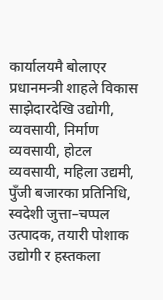कार्यालयमै बोलाएर प्रधानमन्त्री शाहले विकास साझेदारदेखि उद्योगी, व्यवसायी, निर्माण व्यवसायी, होटल व्यवसायी, महिला उद्यमी, पुँजी बजारका प्रतिनिधि, स्वदेशी जुत्ता–चप्पल उत्पादक, तयारी पोशाक उद्योगी र हस्तकला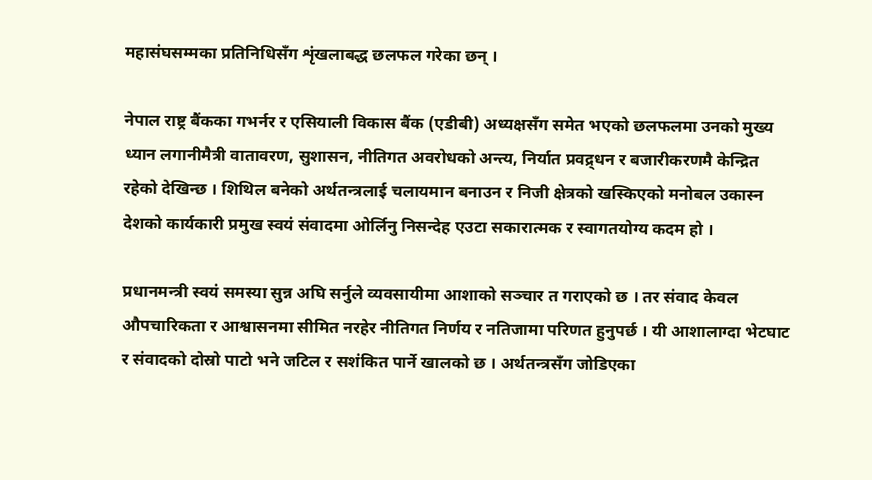महासंघसम्मका प्रतिनिधिसँग शृंखलाबद्ध छलफल गरेका छन् ।

नेपाल राष्ट्र बैंकका गभर्नर र एसियाली विकास बैंक (एडीबी) अध्यक्षसँग समेत भएको छलफलमा उनको मुख्य ध्यान लगानीमैत्री वातावरण, सुशासन, नीतिगत अवरोधको अन्त्य, निर्यात प्रवद्र्धन र बजारीकरणमै केन्द्रित रहेको देखिन्छ । शिथिल बनेको अर्थतन्त्रलाई चलायमान बनाउन र निजी क्षेत्रको खस्किएको मनोबल उकास्न देशको कार्यकारी प्रमुख स्वयं संवादमा ओर्लिनु निसन्देह एउटा सकारात्मक र स्वागतयोग्य कदम हो ।

प्रधानमन्त्री स्वयं समस्या सुन्न अघि सर्नुले व्यवसायीमा आशाको सञ्चार त गराएको छ । तर संवाद केवल औपचारिकता र आश्वासनमा सीमित नरहेर नीतिगत निर्णय र नतिजामा परिणत हुनुपर्छ । यी आशालाग्दा भेटघाट र संवादको दोस्रो पाटो भने जटिल र सशंकित पार्ने खालको छ । अर्थतन्त्रसँग जोडिएका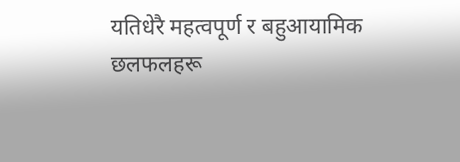यतिधेरै महत्वपूर्ण र बहुआयामिक छलफलहरू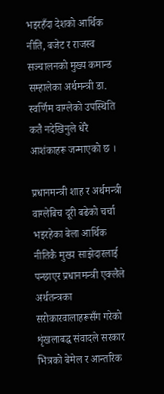भइरहँदा देशको आर्थिक नीति, बजेट र राजस्व सञ्चालनको मुख्य कमान्ड सम्हालेका अर्थमन्त्री डा. स्वर्णिम वाग्लेको उपस्थिति कतै नदेखिनुले धेरै आशंकाहरू जन्माएको छ ।

प्रधानमन्त्री शाह र अर्थमन्त्री वाग्लेबिच दूरी बढेको चर्चा भइरहेका बेला आर्थिक नीतिकै मुख्य साझेदारलाई पन्छाएर प्रधानमन्त्री एक्लैले अर्थतन्त्रका सरोकारवालाहरूसँग गरेको शृंखलाबद्ध संवादले सरकार भित्रको बेमेल र आन्तरिक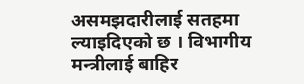असमझदारीलाई सतहमा ल्याइदिएको छ । विभागीय मन्त्रीलाई बाहिर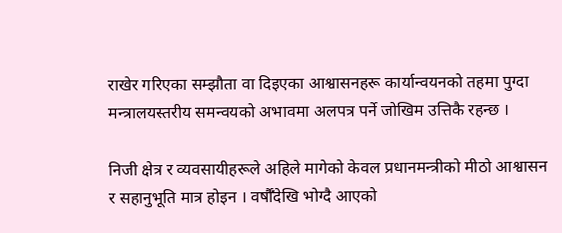राखेर गरिएका सम्झौता वा दिइएका आश्वासनहरू कार्यान्वयनको तहमा पुग्दा मन्त्रालयस्तरीय समन्वयको अभावमा अलपत्र पर्ने जोखिम उत्तिकै रहन्छ ।

निजी क्षेत्र र व्यवसायीहरूले अहिले मागेको केवल प्रधानमन्त्रीको मीठो आश्वासन र सहानुभूति मात्र होइन । वर्षौँदेखि भोग्दै आएको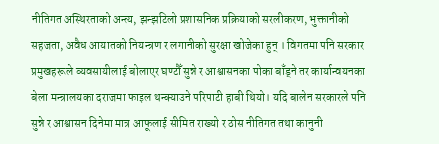नीतिगत अस्थिरताको अन्त्य, झन्झटिलो प्रशासनिक प्रक्रियाको सरलीकरण, भुक्तानीको सहजता, अवैध आयातको नियन्त्रण र लगानीको सुरक्षा खोजेका हुन् । विगतमा पनि सरकार प्रमुखहरूले व्यवसायीलाई बोलाएर घण्टौँ सुन्ने र आश्वासनका पोका बाँड्ने तर कार्यान्वयनका बेला मन्त्रालयका दराजमा फाइल थन्क्याउने परिपाटी हाबी थियो। यदि बालेन सरकारले पनि सुन्ने र आश्वासन दिनेमा मात्र आफूलाई सीमित राख्यो र ठोस नीतिगत तथा कानुनी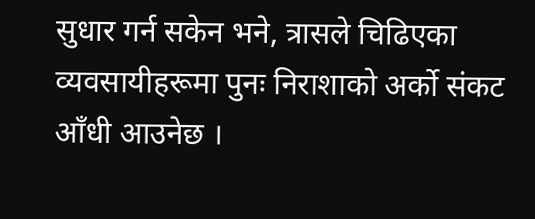सुधार गर्न सकेन भने, त्रासले चिढिएका व्यवसायीहरूमा पुनः निराशाको अर्को संकट आँधी आउनेछ ।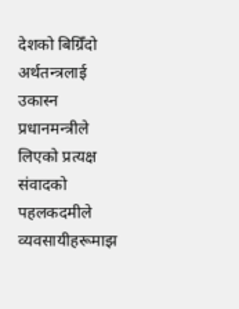देशको बिग्रिँदो अर्थतन्त्रलाई उकास्न प्रधानमन्त्रीले लिएको प्रत्यक्ष संवादको पहलकदमीले व्यवसायीहरूमाझ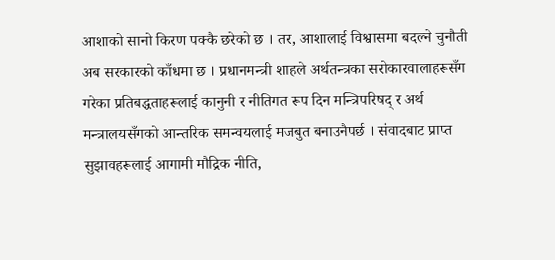आशाको सानो किरण पक्कै छरेको छ । तर, आशालाई विश्वासमा बदल्ने चुनौती अब सरकारको काँधमा छ । प्रधानमन्त्री शाहले अर्थतन्त्रका सरोकारवालाहरूसँग गरेका प्रतिबद्धताहरूलाई कानुनी र नीतिगत रूप दिन मन्त्रिपरिषद् र अर्थ मन्त्रालयसँगको आन्तरिक समन्वयलाई मजबुत बनाउनैपर्छ । संवादबाट प्राप्त सुझावहरूलाई आगामी मौद्रिक नीति,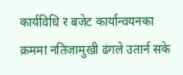कार्यविधि र बजेट कार्यान्वयनका क्रममा नतिजामुखी ढंगले उतार्न सके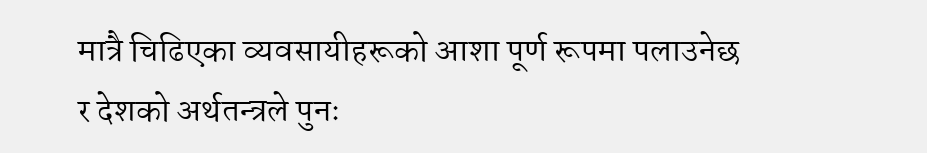मात्रै चिढिएका व्यवसायीहरूको आशा पूर्ण रूपमा पलाउनेछ र देशको अर्थतन्त्रले पुनः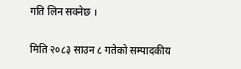गति लिन सक्नेछ ।

मिति २०८३ साउन ८ गतेको सम्पादकीय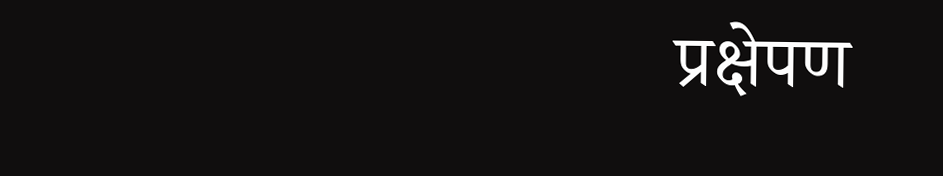प्रक्षेपण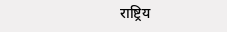राष्ट्रिय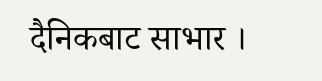दैनिकबाट साभार ।